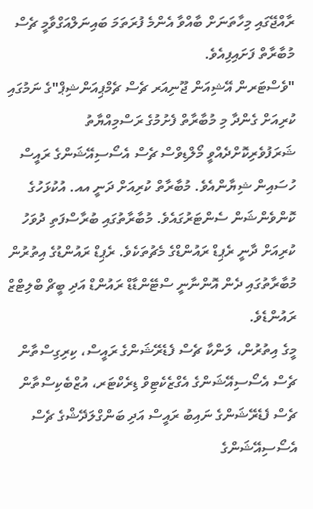ރާއްޖޭގައި މިހާތަނަށް ބާއްވާ އެންމެ ފުރަތަމަ ބައިނަލްއަގްވާމީ ޗެސް މުބާރާތް ފަށައިފިއެވެ.
"ވެސްޓަރން އޭޝިއަން ޖޫނިއަރ ޗެސް ޗެމްޕިއަންޝިޕް"ގެ ނަމުގައި ކުރިއަށް ގެންދާ މި މުބާރާތް ފެށުމުގެ ރަސްމިއްޔާތު ޝަރަފުވެރިކޮށްދެއްވީ މޯލްޑިވްސް ޗެސް އެސޯސިއޭޝަންގެ ރައީސް ހުސައިން ޝިޔާންއެވެ. މުބާރާތް ކުރިއަށް ދަނީ އއ. އުކުޅަހުގެ ކޮންވެންޝަން ސެންޓަރުގައެވެ. މުބާރާތުގައި ބުރާސްފަތި ދުވަހު ކުރިއަށް ދާނީ ރެޕިޑް ރައުންޑްގެ މެޗުތަކެވެ. ރެޕިޑް ރައުންޑުގެ އިތުރުން މުބާރާތުގައި ދެން އޮންނާނީ ސްޓޭންޑާޑް ރައުންޑް އަދި ބީޗް ބްލިޓްޒް ރައުންޑެވެ.
މީގެ އިތުރުން، ލަންކާ ޗެސް ފެޑެރޭޝަންގެ ރައީސް، ކިރިގިސްތާން ޗެސް އެސޯސިއޭޝަންގެ އެގްޒެކެޓިވް ޑިރެކްޓަރ، އުޒްބެކިސްތާން ޗެސް ފެޑެރޭޝަންގެ ނައިބު ރައީސް އަދި ބަންގްލަދޭޝްގެ ޗެސް އެސޯސިއޭޝަންގެ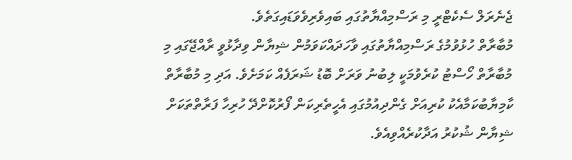ޖެނެރަލް ސެކެޓްރީ މި ރަސްމިއްޔާތުގައި ބައިވެރިވެވަޑައިގަތެވެ.
މުބާރާތް ހުޅުވުމުގެ ރަސްމިއްޔާތުގައި ވާހަދައްކަވަމުން ޝިޔާން ވިދާޅުވީ ރާއްޖޭގައި މި މުބާރާތް ހޯސްޓު ކުރެވުމަކީ ލިބުނު ވަރަށް ބޮޑު ޝަރަފެއް ކަމަށެވެ. އަދި މި މުބާރާތް ކާމިޔާބުކަމާއެކު ކުރިއަށް ގެންދިއުމުގައި އެހީތެރިކަން ފޯރުކޮށްދޭ ހުރިހާ ފަރާތްތަކަށް ޝިޔާން ޝުކުރު އަދާކުރެއްވިއެވެ.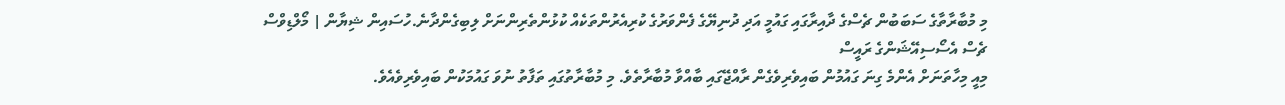މި މުބާރާތާގެ ސަބަބުން ޗެސްގެ ދާއިރާގައި ގައުމީ އަދި ދުނިޔޭގެ ފެންވަރުގެ ކުރިއެރުންތަކެއް ކުޅުންތެރިންނަށް ލިބިގެންދާނެ.ހުސައިން ޝިޔާން | މޯލްޑިވްސް ޗެސް އެސޯސިއޭޝަންގެ ރައީސް
މިއީ މިހާތަނަށް އެންމެ ގިނަ ގައުމުން ބައިވެރިވެގެން ރާއްޖޭގައި ބާއްވާ މުބާރާތެވެ. މި މުބާރާތުގައި ތަފާތު ނުވަ ގައުމަކުން ބައިވެރިވެއެވެ.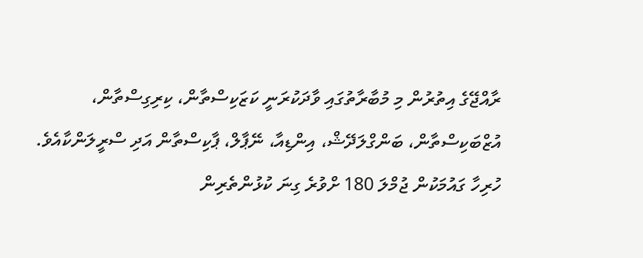ރާއްޖޭގެ އިތުރުން މި މުބާރާތުގައި ވާދަކުރަނީ ކަޒަކިސްތާން، ކިރިގިސްތާން، އުޒްބަކިސްތާން، ބަންގްލަދޭޝް، އިންޑިއާ، ނޭޕާލް، ޕާކިސްތާން އަދި ސްރީލަންކާއެވެ. ހުރިހާ ގައުމަކުން ޖުމްލަ 180 ށްވުރެ ގިނަ ކުޅުންތެރިން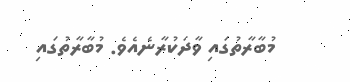މުބާރާތުގައި ވާދަކުރާނެއެވެ. މުބާރާތުގައި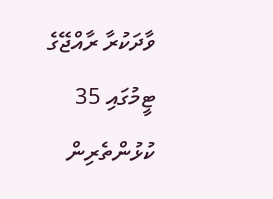ވާދަކުރާ ރާއްޖޭގެ ޓީމުގައި 35 ކުޅުންތެރިން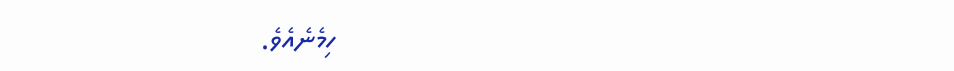ހިމެނެއެވެ.